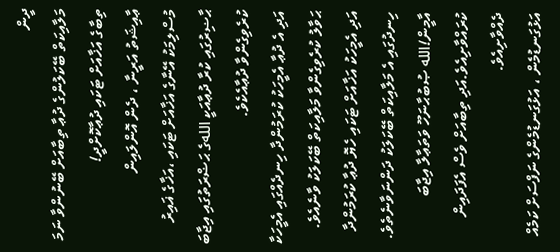ދީން
މަލާއިކަތް ބޭކަލުންގެ ދުޢާ ތިބާއަށް ބޭނުންވާ ނަމަ ތިބާގެ އަޚާއަށް ޓަކައި ދުޢާކޮށްދީ!
ޢާއިޝަތު އަރީނާ ، ދެން އޮންލައިން
މުސްލިމަކު އޭނާގެ އަޚާއަށް ޓަކައި ،އަޚާގެ ޣައިރު ޙާޟިރުގައި ކުރާ ދުޢާއަކީ اللهގެ ޙަޟްރަތުގައި އިޖާބަ ކުރެވިގެންވާ ދުޢާއެކެވެ.
އަދި އެ ދުޢާ އެމީހަކު ކުރަމުންދާ ހިނދެއްގައި އެމީހަކާ ޙަވާލު ކުރެވިގެންވާ މަލާއިކަތް ބޭކަލަކު ވާނެއެވެ. އަދި އެމީހަކު އަޚާއަށް ޓަކައި ހެޔޮ ދުޢާ ކުރަމުންދާ ހިނދުގައި އެ މަލާއިކަތް ބޭކަލަކު ދަންނަވާނެތެވެ. އާމީން!الله ޞުބުޙާނަހޫ ވަތަޢާލާ އިޖާބަ ކުރައްވާށިއެވެ.އަދި ތިބާއަށް ވެސް އެފަދައިން ދެއްވާށިއެވެ.
އަޅުގަނޑުމެން ، އަޅުގަނޑުމެންގެ ނަފްސަށް ކަމެއް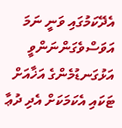އެދޭކަމުގައި ވަނީ ނަމަ އަވަސްވެގަންނަންވީ އަޅުގަނޑުމެންގެ އަޚާއަށް ޓަކައި އެކަމަކަށް އެދި ދުޢާ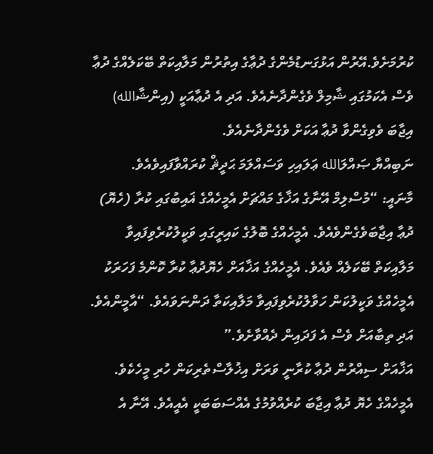ކުރުމަށެވެ.އޭރުން އަޅުގަނޑުމެންގެ ދުޢާގެ އިތުރުން މަލާއިކަތް ބޭކަލެއްގެ ދުޢާ ވެސް އެކަމުގައި ޝާމިލް ވެގެންދާނެއެވެ. އަދި އެ ދުޢާއަކީ (އިންޝާالله) އިޖާބަ ވެވިގެންވާ ދުޢާ އަކަށް ވެގެންދާނެއެވެ.
ނަބިއްޔާ ޞައްލަالله ޢަލައިހި ވަސައްލަމަ ޙަދީޘް ކުރައްވާފައިވެއެވެ.
މާނައީ: “މުސްލިމް އޭނާގެ އަޚާގެ މައްޗަށް އެމީހެއްގެ ޣައިބުގައި ކުރާ (ހެޔޮ) ދުޢާ އިޖާބަވެގެންވެއެވެ. އެމީހެއްގެ ބޮލުގެ ކައިރީގައި ވަކީލުކުރެވިފައިވާ މަލާއިކަތް ބޭކަލެއް ވެއެވެ. އެމީހެއްގެ އަޚާއަށް ހެޔޮދުޢާ ކުރާ ކޮންމެ ފަހަރަކު އެމީހެއްގެ ވަކީލުކަން ހަވާލުކުރެވިފައިވާ މަލާއިކަތާ ދަންނަވައެވެ. “އާމީންއެވެ. އަދި ތިބާއަށް ވެސް އެ ފަދައިން ދެއްވާށެވެ.”
އަޚާއަށް ސިއްރުން ދުޢާ ކުރާނީ ވަރަށް އިޚުލާސްތެރިކަން ހުރި މީހެކެވެ. އެމީހެއްގެ ހެޔޮ ދުޢާ އިޖާބަ ކުރެއްވުމުގެ އެއްސަބަބަކީ އެއީއެވެ. އޭނާ އެ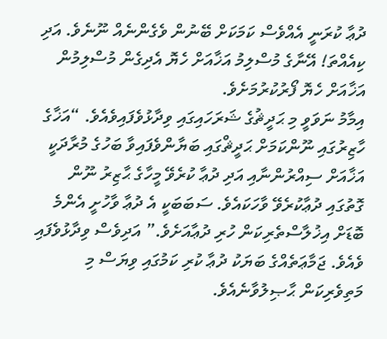ދުޢާ ކުރަނީ އެއްވެސް ކަމަކަށް ބޭނުން ވެގެންނެއް ނޫނެވެ. އަދި ކިއެއްތަ! އޭނާގެ މުސްލިމު އަޚާއަށް ހެޔޮ އެދިގެން މުސްލިމުން އަޚާއަށް ހެޔޮ ފޯރުކުރުމަށެވެ.
އިމާމު ނަވަވީ މި ޙަދީޘުގެ ޝަރަހައިގައި ވިދާޅުވެފައިވެއެވެ. “އަޚާގެ ހާޒިރުގައި ނޫންކަމަށް ޙަދީޘްގައި ބަޔާންވެފައިވާ ބަހުގެ މުރާދަކީ އަޚާއަށް ސިއްރުންނާއި އަދި ދުޢާ ކުރެވޭ މީހާގެ ޙާޒިރު ނޫން ގޮތުގައި ދުޢާކުރެވޭ ވާހަކައެވެ. ސަބަބަކީ އެ ދުޢާ ވާހުށީ އެންމެ ބޮޑަށް އިޚުލާސްތެރިކަން ހުރި ދުޢާއަށެވެ.” އަދިވެސް ވިދާޅުވެފައި ވެއެވެ. ޖަމާޢަތެއްގެ ބަޔަކު ދުޢާ ކުރި ކަމުގައި ވިޔަސް މި މަތިވެރިކަން ޙާޞިލުވާނެއެވެ.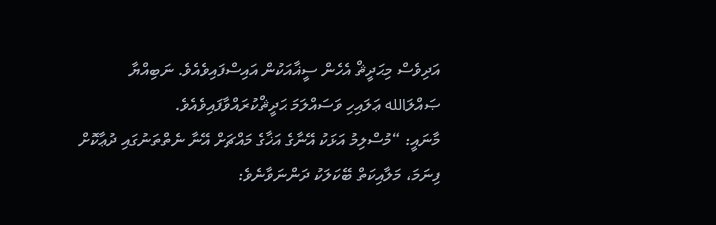އަދިވެސް މިޙަދީޘް އެހެން ސީޣާއަކުން އައިސްފައިވެއެވެ. ނަބިއްޔާ ޞައްލަالله ޢަލައިހި ވަސައްލަމަ ޙަދީޘްކުރައްވާފައިވެއެވެ.
މާނައީ: “މުސްލިމު އަޅަކު އޭނާގެ އަޚާގެ މައްޗަށް އޭނާ ނެތްތަނުގައި ދުޢާކޮށް ފިނަމަ، މަލާއިކަތް ބޭކަލަކު ދަންނަވާނެވެ: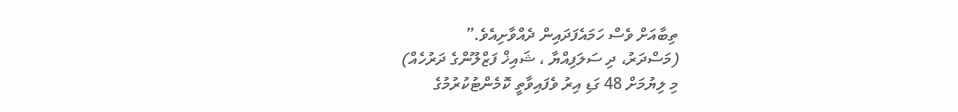ތިބާއަށް ވެސް ހަމައެފަދައިން ދެއްވާށިއެވެ.”
(މަސްދަރު، ދި ސަލަފިއްޔާ ، ޝައިޚް ފަޒްލޫންގެ ދަރުހެއް)
މި ލިޔުމަށް 48 ގަޑި އިރު ވެފައިވާތީ ކޮމެންޓުކުރުމުގެ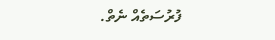ފުރުސަތެއް ނެތް.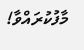މާފުކުރައްވާ!